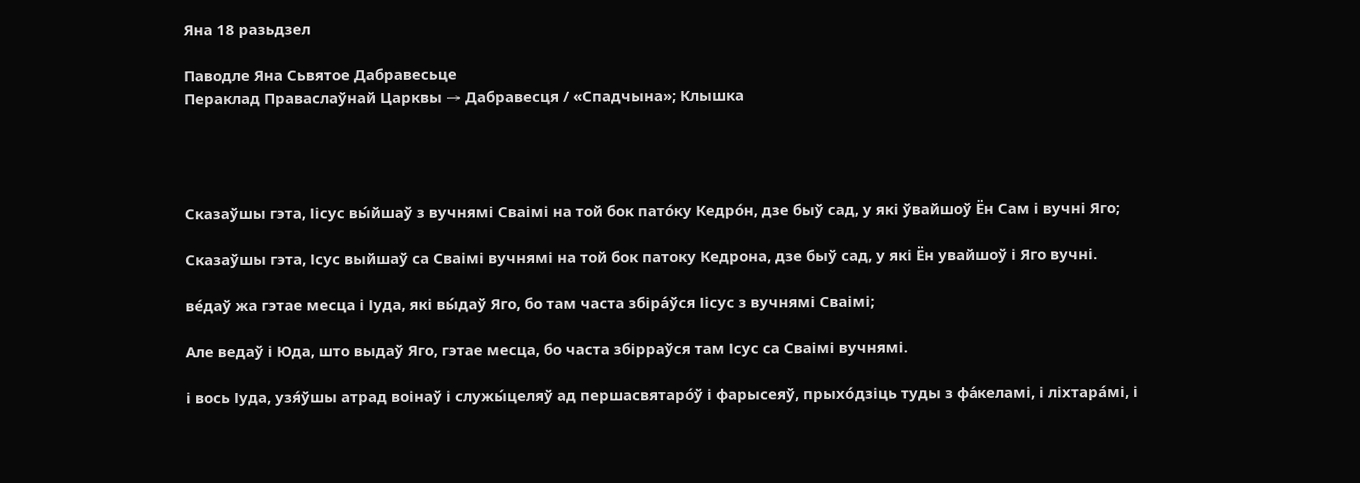Яна 18 разьдзел

Паводле Яна Сьвятое Дабравесьце
Пераклад Праваслаўнай Царквы → Дабравесця / «Спадчына»; Клышка




Сказаўшы гэта, Іісус вы́йшаў з вучнямі Сваімі на той бок пато́ку Кедро́н, дзе быў сад, у які ўвайшоў Ён Сам і вучні Яго;

Сказаўшы гэта, Ісус выйшаў са Сваімі вучнямі на той бок патоку Кедрона, дзе быў сад, у які Ён увайшоў і Яго вучні.

ве́даў жа гэтае месца і Іуда, які вы́даў Яго, бо там часта збіра́ўся Іісус з вучнямі Сваімі;

Але ведаў і Юда, што выдаў Яго, гэтае месца, бо часта збірраўся там Ісус са Сваімі вучнямі.

і вось Іуда, узя́ўшы атрад воінаў і служы́целяў ад першасвятаро́ў і фарысеяў, прыхо́дзіць туды з фа́келамі, і ліхтара́мі, і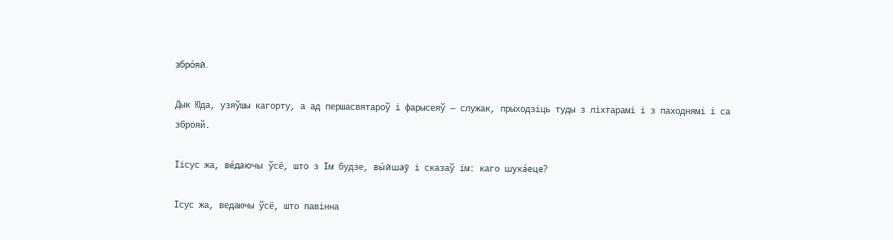збро́яй.

Дык Юда, узяўшы кагорту, а ад першасвятароў і фарысеяў — служак, прыходзіць туды з ліхтарамі і з паходнямі і са зброяй.

Іісус жа, ве́даючы ўсё, што з Ім будзе, вы́йшаў і сказаў ім: каго шука́еце?

Ісус жа, ведаючы ўсё, што павінна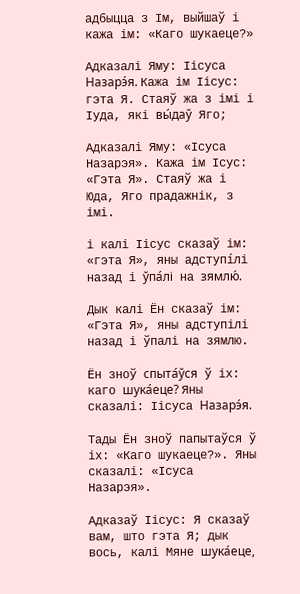адбыцца з Ім, выйшаў і кажа ім: «Каго шукаеце?»

Адказалі Яму: Іісуса Назарэ́я. Кажа ім Іісус: гэта Я. Стаяў жа з імі і Іуда, які вы́даў Яго;

Адказалі Яму: «Ісуса Назарэя». Кажа ім Ісус: «Гэта Я». Стаяў жа і Юда, Яго прадажнік, з імі.

і калі Іісус сказаў ім: «гэта Я», яны адступíлі назад і ўпа́лі на зямлю́.

Дык калі Ён сказаў ім: «Гэта Я», яны адступілі назад і ўпалі на зямлю.

Ён зноў спыта́ўся ў іх: каго шука́еце? Яны сказалі: Іісуса Назарэ́я.

Тады Ён зноў папытаўся ў іх: «Каго шукаеце?». Яны сказалі: «Ісуса Назарэя».

Адказаў Іісус: Я сказаў вам, што гэта Я; дык вось, калі Мяне шука́еце,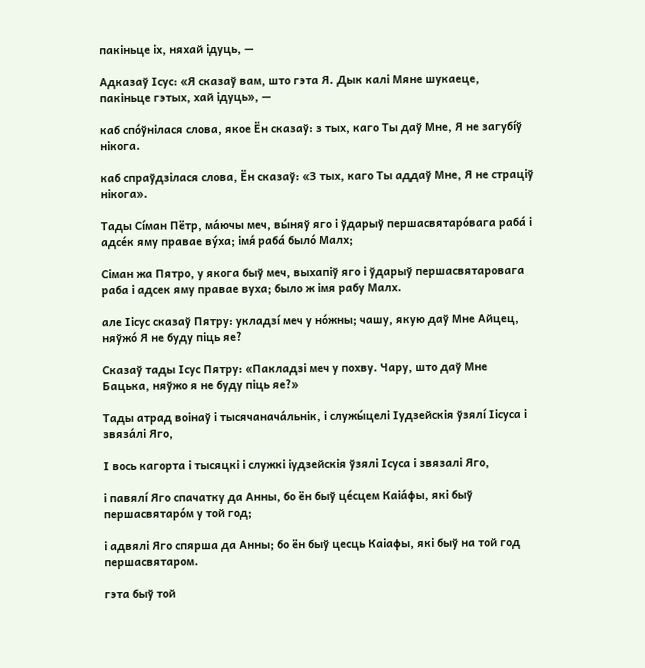пакіньце іх, няхай ідуць, —

Адказаў Ісус: «Я сказаў вам, што гэта Я. Дык калі Мяне шукаеце, пакіньце гэтых, хай ідуць», —

каб спо́ўнілася слова, якое Ён сказаў: з тых, каго Ты даў Мне, Я не загубíў нікога.

каб спраўдзілася слова, Ён сказаў: «З тых, каго Ты аддаў Мне, Я не страціў нікога».

Тады Сíман Пётр, ма́ючы меч, вы́няў яго і ўдарыў першасвятаро́вага раба́ і адсе́к яму правае ву́ха; імя́ раба́ было́ Малх;

Сіман жа Пятро, у якога быў меч, выхапіў яго і ўдарыў першасвятаровага раба і адсек яму правае вуха; было ж імя рабу Малх.

але Іісус сказаў Пятру: укладзí меч у но́жны; чашу, якую даў Мне Айцец, няўжо́ Я не буду піць яе?

Сказаў тады Ісус Пятру: «Пакладзі меч у похву. Чару, што даў Мне Бацька, няўжо я не буду піць яе?»

Тады атрад воінаў і тысячанача́льнік, і служы́целі Іудзейскія ўзялí Іісуса і звяза́лі Яго,

І вось кагорта і тысяцкі і служкі іудзейскія ўзялі Ісуса і звязалі Яго,

і павялí Яго спачатку да Анны, бо ён быў це́сцем Каіа́фы, які быў першасвятаро́м у той год;

і адвялі Яго спярша да Анны; бо ён быў цесць Каіафы, які быў на той год першасвятаром.

гэта быў той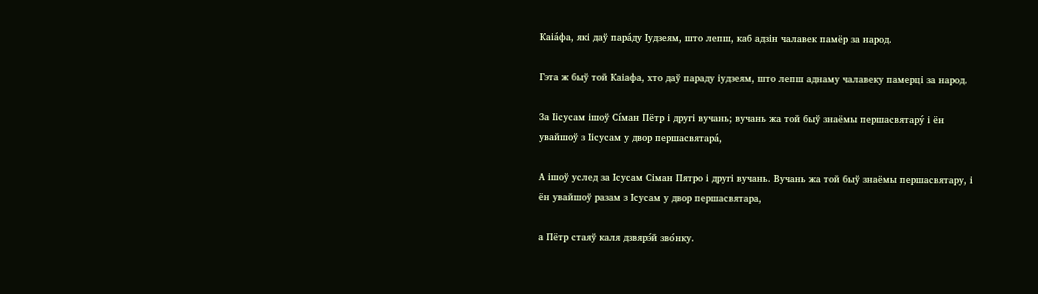Каіа́фа, які даў пара́ду Іудзеям, што лепш, каб адзін чалавек памёр за народ.

Гэта ж быў той Каіафа, хто даў параду іудзеям, што лепш аднаму чалавеку памерці за народ.

За Іісусам ішоў Сíман Пётр і другі вучань; вучань жа той быў знаёмы першасвятару́ і ён увайшоў з Іісусам у двор першасвятара́,

А ішоў услед за Ісусам Сіман Пятро і другі вучань. Вучань жа той быў знаёмы першасвятару, і ён увайшоў разам з Ісусам у двор першасвятара,

а Пётр стаяў каля дзвярэ́й зво́нку.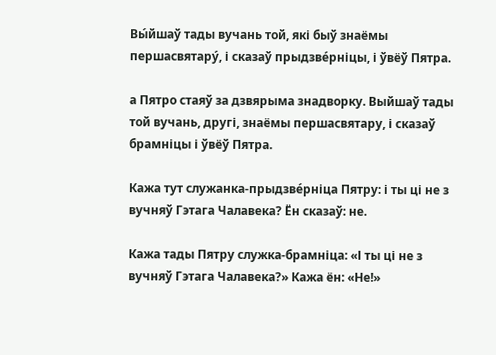Вы́йшаў тады вучань той, які быў знаёмы першасвятару́, і сказаў прыдзве́рніцы, і ўвёў Пятра.

а Пятро стаяў за дзвярыма знадворку. Выйшаў тады той вучань, другі, знаёмы першасвятару, і сказаў брамніцы і ўвёў Пятра.

Кажа тут служанка-прыдзве́рніца Пятру: і ты ці не з вучняў Гэтага Чалавека? Ён сказаў: не.

Кажа тады Пятру служка-брамніца: «І ты ці не з вучняў Гэтага Чалавека?» Кажа ён: «Не!»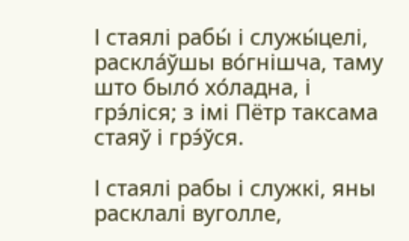І стаялі рабы́ і служы́целі, раскла́ўшы во́гнішча, таму што было́ хо́ладна, і грэ́ліся; з імі Пётр таксама стаяў і грэ́ўся.

І стаялі рабы і служкі, яны расклалі вуголле,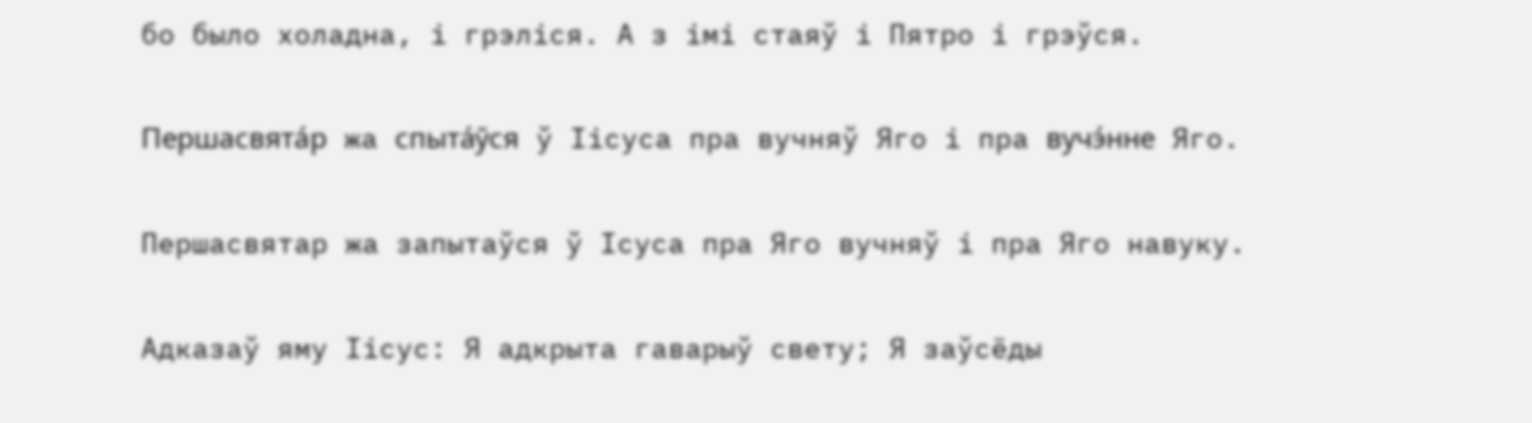бо было холадна, і грэліся. А з імі стаяў і Пятро і грэўся.

Першасвята́р жа спыта́ўся ў Іісуса пра вучняў Яго і пра вучэ́нне Яго.

Першасвятар жа запытаўся ў Ісуса пра Яго вучняў і пра Яго навуку.

Адказаў яму Іісус: Я адкрыта гаварыў свету; Я заўсёды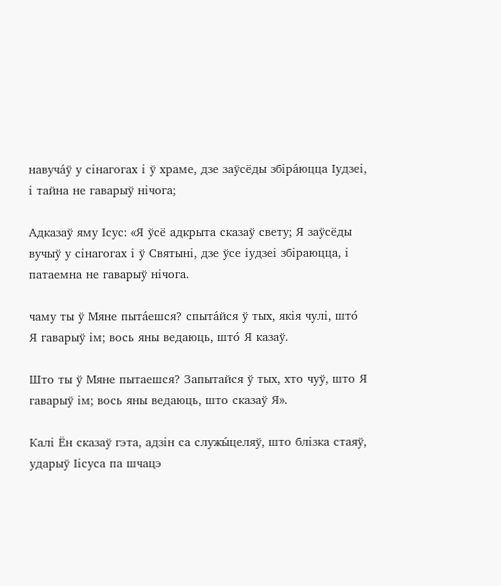навуча́ў у сінагогах і ў храме, дзе заўсёды збіра́юцца Іудзеі, і тайна не гаварыў нічога;

Адказаў яму Ісус: «Я ўсё адкрыта сказаў свету; Я заўсёды вучыў у сінагогах і ў Святыні, дзе ўсе іудзеі збіраюцца, і патаемна не гаварыў нічога.

чаму ты ў Мяне пыта́ешся? спыта́йся ў тых, якія чулі, што́ Я гаварыў ім; вось яны ведаюць, што́ Я казаў.

Што ты ў Мяне пытаешся? Запытайся ў тых, хто чуў, што Я гаварыў ім; вось яны ведаюць, што сказаў Я».

Калі Ён сказаў гэта, адзін са служы́целяў, што блізка стаяў, ударыў Іісуса па шчацэ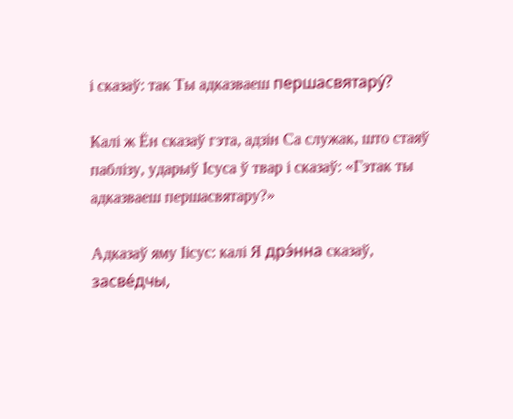і сказаў: так Ты адказваеш першасвятару́?

Калі ж Ён сказаў гэта, адзін Са служак, што стаяў паблізу, ударыў Ісуса ў твар і сказаў: «Гэтак ты адказваеш першасвятару?»

Адказаў яму Іісус: калі Я дрэ́нна сказаў, засве́дчы,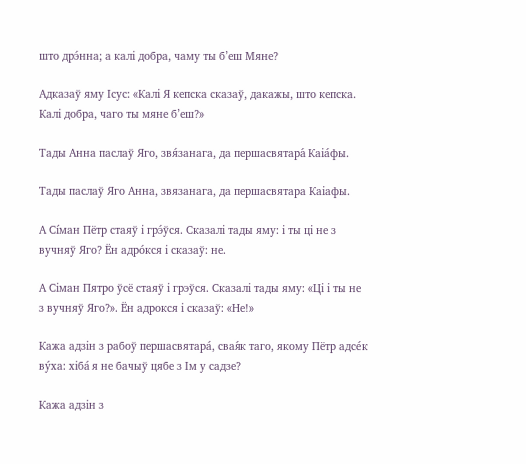што дрэ́нна; а калі добра, чаму ты б’еш Мяне?

Адказаў яму Ісус: «Калі Я кепска сказаў, дакажы, што кепска. Калі добра, чаго ты мяне б’еш?»

Тады Анна паслаў Яго, звя́занага, да першасвятара́ Каіа́фы.

Тады паслаў Яго Анна, звязанага, да першасвятара Каіафы.

А Сíман Пётр стаяў і грэ́ўся. Сказалі тады яму: і ты ці не з вучняў Яго? Ён адро́кся і сказаў: не.

А Сіман Пятро ўсё стаяў і грэўся. Сказалі тады яму: «Ці і ты не з вучняў Яго?». Ён адрокся і сказаў: «Не!»

Кажа адзін з рабоў першасвятара́, свая́к таго, якому Пётр адсе́к ву́ха: хіба́ я не бачыў цябе з Ім у садзе?

Кажа адзін з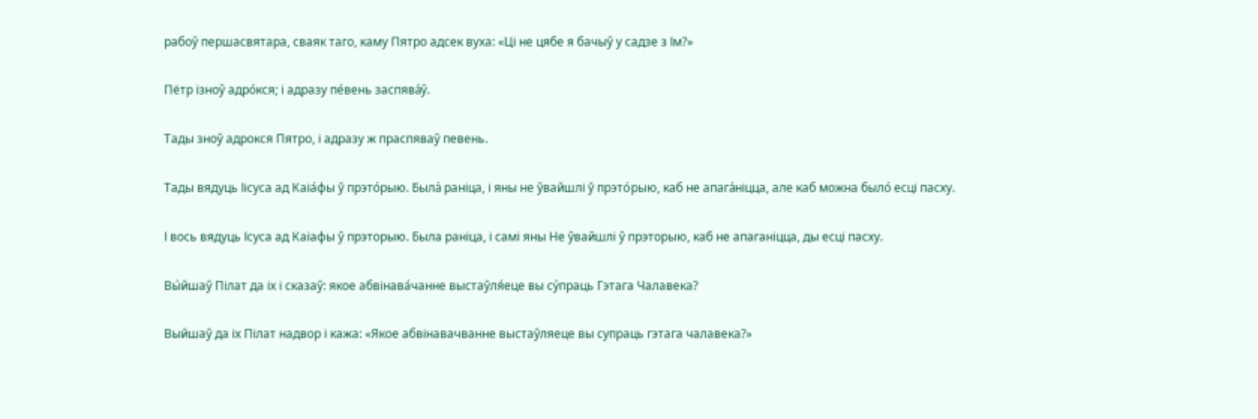рабоў першасвятара, сваяк таго, каму Пятро адсек вуха: «Ці не цябе я бачыў у садзе з Ім?»

Пётр ізноў адро́кся; і адразу пе́вень заспява́ў.

Тады зноў адрокся Пятро, і адразу ж праспяваў певень.

Тады вядуць Іісуса ад Каіа́фы ў прэто́рыю. Была́ раніца, і яны не ўвайшлі ў прэто́рыю, каб не апага́ніцца, але каб можна было́ есці пасху.

І вось вядуць Ісуса ад Каіафы ў прэторыю. Была раніца, і самі яны Не ўвайшлі ў прэторыю, каб не апаганіцца, ды есці пасху.

Вы́йшаў Пілат да іх і сказаў: якое абвінава́чанне выстаўля́еце вы су́праць Гэтага Чалавека?

Выйшаў да іх Пілат надвор і кажа: «Якое абвінавачванне выстаўляеце вы супраць гэтага чалавека?»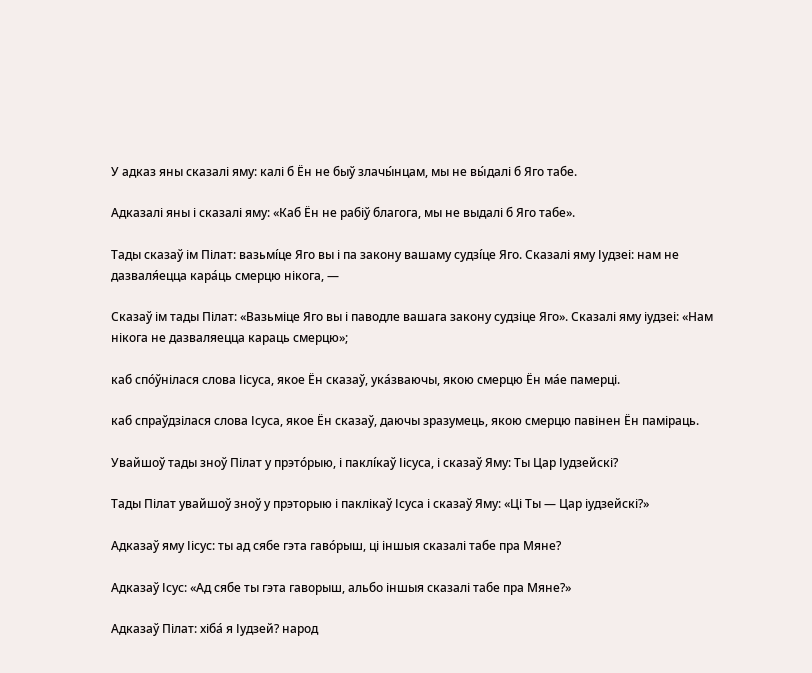У адказ яны сказалі яму: калі б Ён не быў злачы́нцам, мы не вы́далі б Яго табе.

Адказалі яны і сказалі яму: «Каб Ён не рабіў благога, мы не выдалі б Яго табе».

Тады сказаў ім Пілат: вазьмíце Яго вы і па закону вашаму судзíце Яго. Сказалі яму Іудзеі: нам не дазваля́ецца кара́ць смерцю нікога, —

Сказаў ім тады Пілат: «Вазьміце Яго вы і паводле вашага закону судзіце Яго». Сказалі яму іудзеі: «Нам нікога не дазваляецца караць смерцю»;

каб спо́ўнілася слова Іісуса, якое Ён сказаў, ука́зваючы, якою смерцю Ён ма́е памерці.

каб спраўдзілася слова Ісуса, якое Ён сказаў, даючы зразумець, якою смерцю павінен Ён паміраць.

Увайшоў тады зноў Пілат у прэто́рыю, і паклíкаў Іісуса, і сказаў Яму: Ты Цар Іудзейскі?

Тады Пілат увайшоў зноў у прэторыю і паклікаў Ісуса і сказаў Яму: «Ці Ты — Цар іудзейскі?»

Адказаў яму Іісус: ты ад сябе гэта гаво́рыш, ці іншыя сказалі табе пра Мяне?

Адказаў Ісус: «Ад сябе ты гэта гаворыш, альбо іншыя сказалі табе пра Мяне?»

Адказаў Пілат: хіба́ я Іудзей? народ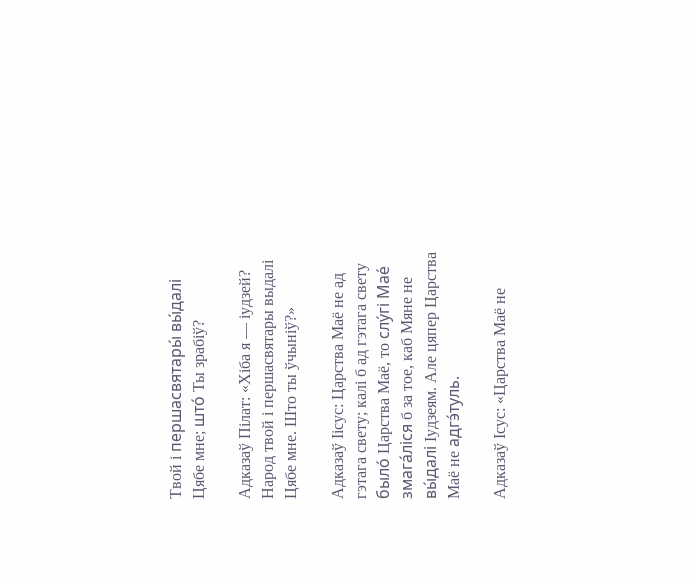Твой і першасвятары́ вы́далі Цябе мне; што́ Ты зрабіў?

Адказаў Пілат: «Хіба я — іудзей? Народ твой і першасвятары выдалі Цябе мне. Што ты ўчыніў?»

Адказаў Іісус: Царства Маё не ад гэтага свету; калі б ад гэтага свету было́ Царства Маё, то слу́гі Мае́ змага́ліся б за тое, каб Мяне не вы́далі Іудзеям. Але цяпер Царства Маё не адгэ́туль.

Адказаў Ісус: «Царства Маё не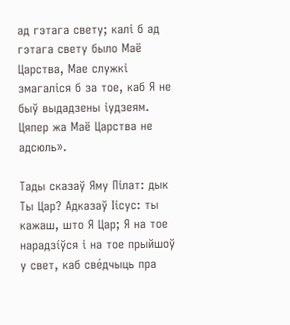ад гэтага свету; калі б ад гэтага свету было Маё Царства, Мае служкі змагаліся б за тое, каб Я не быў выдадзены іудзеям. Цяпер жа Маё Царства не адсюль».

Тады сказаў Яму Пілат: дык Ты Цар? Адказаў Іісус: ты кажаш, што Я Цар; Я на тое нарадзíўся і на тое прыйшоў у свет, каб све́дчыць пра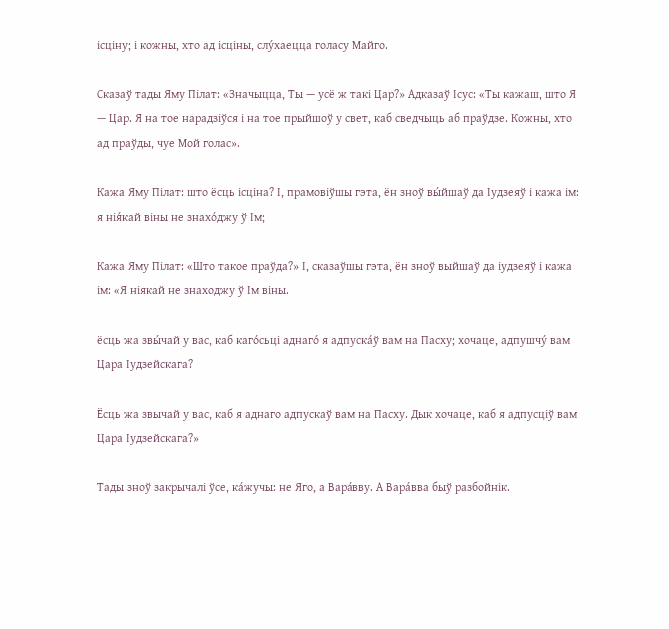ісціну; і кожны, хто ад ісціны, слу́хаецца голасу Майго.

Сказаў тады Яму Пілат: «Значыцца, Ты — усё ж такі Цар?» Адказаў Ісус: «Ты кажаш, што Я — Цар. Я на тое нарадзіўся і на тое прыйшоў у свет, каб сведчыць аб праўдзе. Кожны, хто ад праўды, чуе Мой голас».

Кажа Яму Пілат: што ёсць ісціна? І, прамовіўшы гэта, ён зноў вы́йшаў да Іудзеяў і кажа ім: я нія́кай віны не знахо́джу ў Ім;

Кажа Яму Пілат: «Што такое праўда?» І, сказаўшы гэта, ён зноў выйшаў да іудзеяў і кажа ім: «Я ніякай не знаходжу ў Ім віны.

ёсць жа звы́чай у вас, каб каго́сьці аднаго́ я адпуска́ў вам на Пасху; хочаце, адпушчу́ вам Цара Іудзейскага?

Ёсць жа звычай у вас, каб я аднаго адпускаў вам на Пасху. Дык хочаце, каб я адпусціў вам Цара Іудзейскага?»

Тады зноў закрычалі ўсе, ка́жучы: не Яго, а Вара́вву. А Вара́вва быў разбойнік.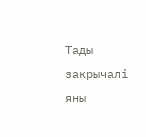Тады закрычалі яны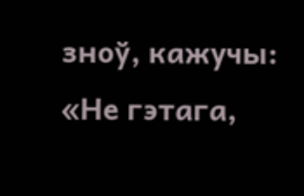зноў, кажучы: «Не гэтага,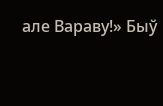але Вараву!» Быў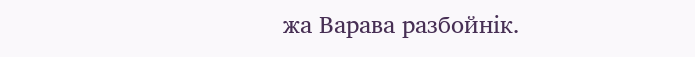жа Варава разбойнік.